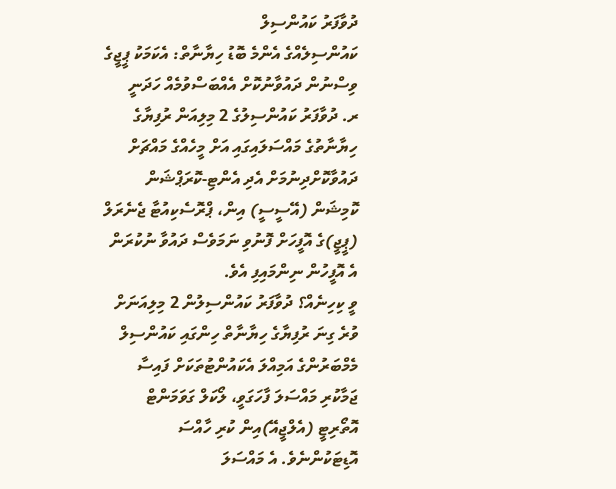ދުވާފަރު ކައުންސިލް
ކައުންސިލެއްގެ އެންމެ ބޮޑު ހިޔާނާތް: އެކަމަކު ޕީޖީގެ ވިސްނުން ދައުވާނުކޮށް އެއްބަސްވުމެއް ހަދަނީ
ރ. ދުވާފަރު ކައުންސިލުގެ 2 މިލިއަން ރުފިޔާގެ ހިޔާނާތުގެ މައްސަލައިގައި އަށް މީހެއްގެ މައްޗަށް ދައުވާކޮށްދިނުމަށް އެދި އެންޓި-ކޮރަޕްޝަން ކޮމިޝަން (އޭސީސީ) އިން، ޕްރޮސެކިއުޓާ ޖެނެރަލް (ޕީޖީ)ގެ އޮފީހަށް ފޮނުވި ނަމަވެސް ދައުވާ ނުކުރަން އެ އޮފީހުން ނިންމައިފި އެވެ.
ވީ ކިހިނެއް؟ ދުވާފަރު ކައުންސިލުން 2 މިލިއަނަށް ވުރެ ގިނަ ރުފިޔާގެ ހިޔާނާތް ހިންގައި ކައުންސިލް މެމްބަރުންގެ އަމިއްލަ އެކައުންޓުތަކަށް ފައިސާ ޖަމާކުރި މައްސަލަ ފާހަގަވީ، ލޯކަލް ގަވަމަންޓް އޮތޯރިޓީ (އެލްޖީއޭ)އިން ކުރި ހާއްސަ އޮޑިޓަކުންނެވެ. އެ މައްސަލަ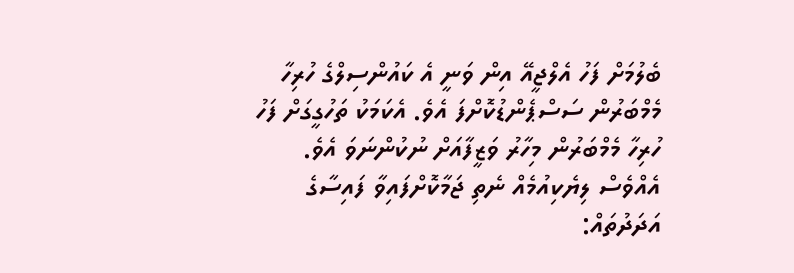ބެލުމަށް ފަހު އެލްޖީއޭ އިން ވަނީ އެ ކައުންސިލްގެ ހުރިހާ މެމްބަރުން ސަސްޕެންޑުކޮށްފަ އެވެ. އެކަމަކު ތަހުގީގަށް ފަހު ހުރިހާ މެމްބަރުން މިހާރު ވަޒީފާއަށް ނުކުންނަވަ އެވެ.
އެއްވެސް ލިޔެކިއުމެއް ނެތި ޖަމާކޮށްފައިވާ ފައިސާގެ އަދަދުތައް: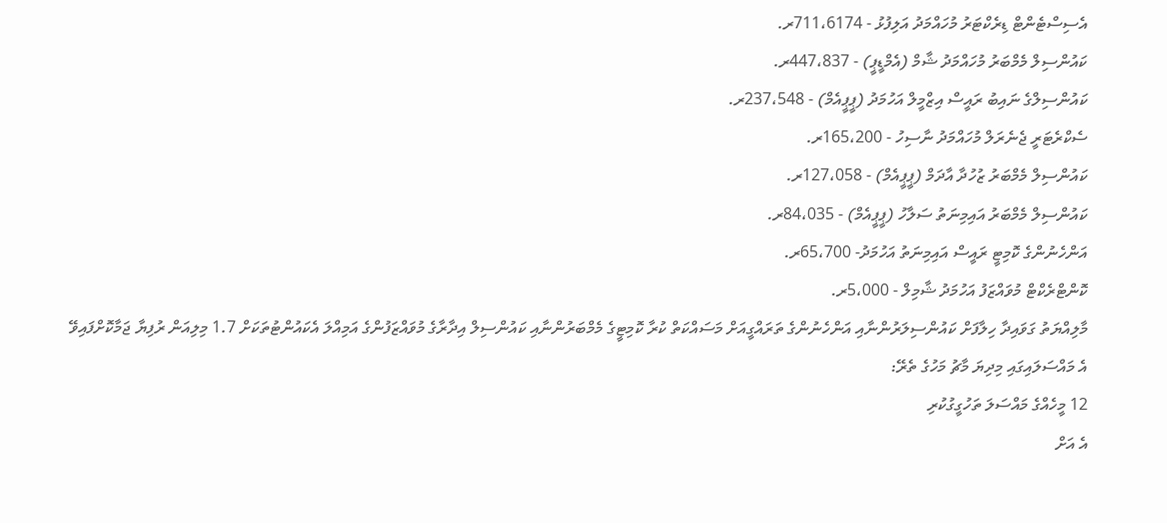އެސިސްޓެންޓް ޑިރެކްޓަރު މުހައްމަދު އަލިފުޅު - 711،6174ރ.
ކައުންސިލް މެމްބަރު މުހައްމަދު ޝާމް (އެމްޑީޕީ) - 447،837ރ.
ކައުންސިލްގެ ނައިބު ރައީސް އިޒްމީލް އަހުމަދު (ޕީޕީއެމް) - 237،548ރ.
ސެކްރެޓަރީ ޖެނެރަލް މުހައްމަދު ނާސިހު - 165،200ރ.
ކައުންސިލް މެމްބަރު ޒުހުދާ އާދަމް (ޕީޕީއެމް) - 127،058ރ.
ކައުންސިލް މެމްބަރު އައިމިނަތު ސަލާހު (ޕީޕީއެމް) - 84،035ރ.
އަންހެނުންގެ ކޮމިޓީ ރައީސް އައިމިނަތު އަހުމަދު- 65،700ރ.
ކޮންޓްރެކްޓް މުވައްޒަފު އަހުމަދު ޝާމިލް - 5،000ރ.
މާލިއްޔަތު ގަވައިދާ ހިލާފަށް ކައުންސިލަރުންނާއި އަންހެނުންގެ ތަރައްގީއަށް މަސައްކަތް ކުރާ ކޮމިޓީގެ މެމްބަރުންނާއި ކައުންސިލް އިދާރާގެ މުވައްޒަފުންގެ އަމިއްލަ އެކައުންޓުތަކަށް 1.7 މިލިއަން ރުފިޔާ ޖަމާކޮށްފައިވޭ
އެ މައްސަލައިގައި މިދިޔަ މާޗު މަހުގެ ތެރޭ:
12 މީހެއްގެ މައްސަލަ ތަހުގީގުކުރި
އެ އަށް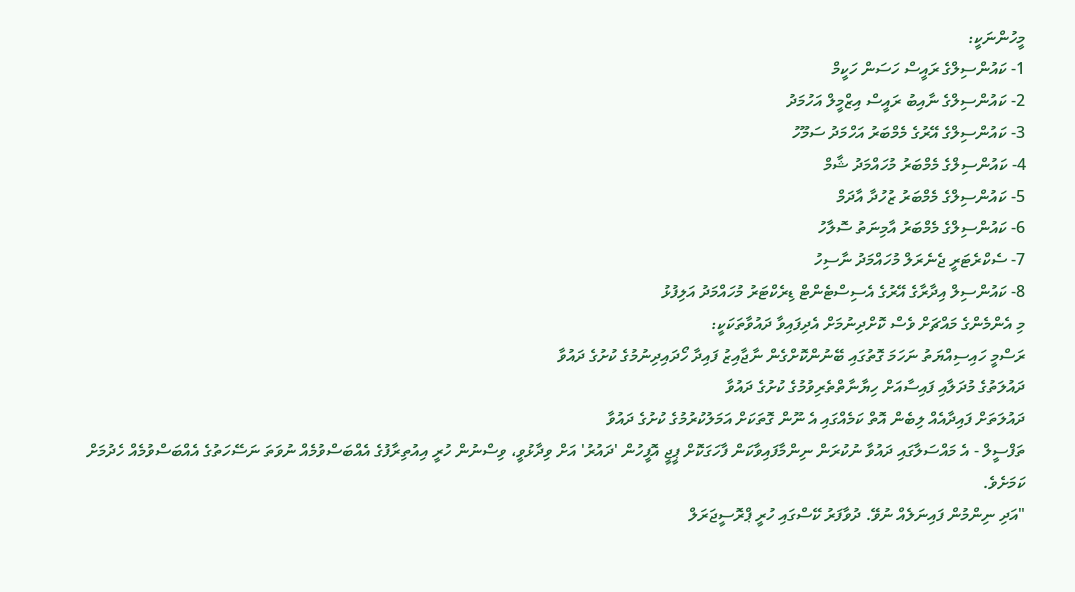މީހުންނަކީ:
1- ކައުންސިލްގެ ރައީސް ހަސަން ހަކީމް
2- ކައުންސިލްގެ ނާއިބު ރައީސް އިޒްމީލް އަހުމަދު
3- ކައުންސިލްގެ އޭރުގެ މެމްބަރު އަހްމަދު ސަމޫހު
4- ކައުންސިލްގެ މެމްބަރު މުހައްމަދު ޝާމް
5- ކައުންސިލްގެ މެމްބަރު ޒުހުދާ އާދަމް
6- ކައުންސިލްގެ މެމްބަރު އާމިނަތު ސޮލާހު
7- ސެކްރެޓަރީ ޖެނެރަލް މުހައްމަދު ނާސިހު
8- ކައުންސިލް އިދާރާގެ އޭރުގެ އެސިސްޓެންޓް ޑިރެކްޓަރު މުހައްމަދު އަލިފުޅު
މި އެންމެންގެ މައްޗަށް ވެސް ކޮށްދިނުމަށް އެދިފައިވާ ދައުވާތަކަކީ:
ރަސްމީ ހައިސިއްޔަތު ނަހަމަ ގޮތުގައި ބޭނުންކޮށްގެން ނާޖާއިޒު ފައިދާ ހޯދައިދިނުމުގެ ކުށުގެ ދައުވާ
ދައުލަތުގެ މުދަލާއި ފައިސާއަށް ހިޔާނާތްތެރިވުމުގެ ކުށުގެ ދައުވާ
ދައުލަތަށް ފައިދާއެއް ލިބެން އޮތް ކަމެއްގައި އެ ނޫން ގޮތަކަށް އަމަލުކުރުމުގެ ކުށުގެ ދައުވާ
ތަފްސީލް - އެ މައްސަލާގައި ދައުވާ ނުކުރަން ނިންމާފައިވާކަން ފާހަގަކޮށް ޕީޖީ އޮފީހުން 'ދައުރު' އަށް ވިދާޅުވީ، ވިސްނުން ހުރީ އިއުތިރާފުގެ އެއްބަސްވުމެއް ނުވަތަ ނަސޭހަތުގެ އެއްބަސްވުމެއް ހެދުމަށް ކަމަށެވެ.
"އަދި ނިންމުން ފައިނަލެއް ނުވޭ. ދުވާފަރު ކޭސްގައި ހުރީ ޕްރޮސީޖަރަލް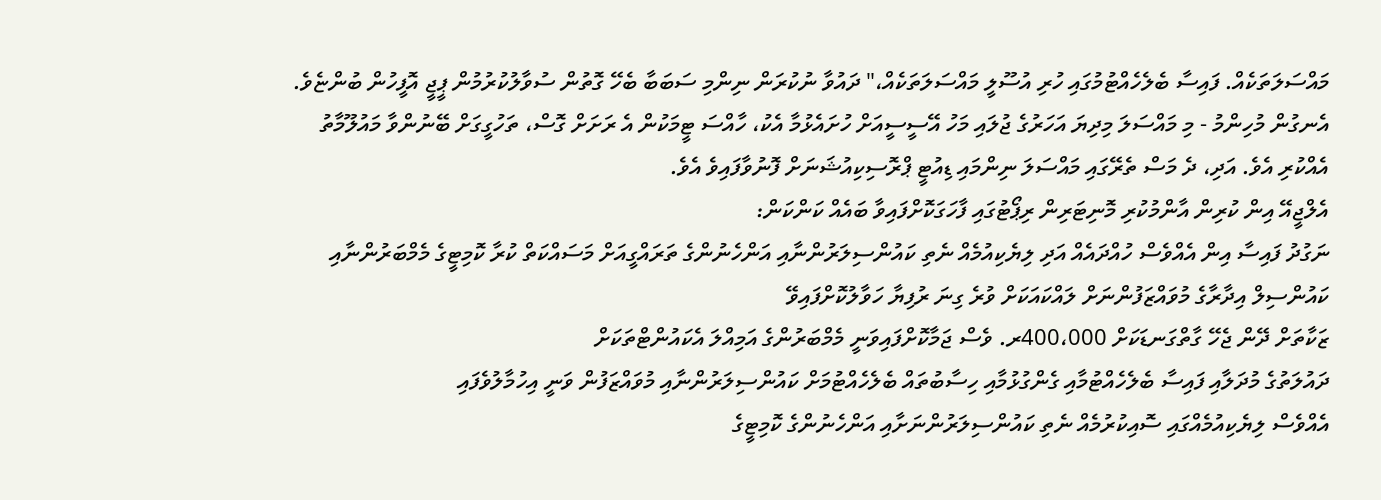މައްސަލަތަކެއް. ފައިސާ ބެލެހެއްޓުމުގައި ހުރި އުސޫލީ މައްސަލަތަކެއް،" ދައުވާ ނުކުރަން ނިންމި ސަބަބާ ބެހޭ ގޮތުން ސުވާލުކުރުމުން ޕީޖީ އޮފީހުން ބުންޏެވެ.
އެނގުން މުހިންމު - މި މައްސަލަ މިދިޔަ އަހަރުގެ ޖުލައި މަހު އޭސީސީއަށް ހުށައެޅުމާ އެކު، ހާއްސަ ޓީމަކުން އެ ރަށަށް ގޮސް، ތަހުގީގަށް ބޭނުންވާ މައުލޫމާތު އެއްކުރި އެވެ. އަދި، ދެ މަސް ތެރޭގައި މައްސަލަ ނިންމައި ޑިއުޓީ ޕްރޮސިކިއުޝަނަށް ފޮނުވާފައިވެ އެވެ.
އެލްޖީއޭ އިން ކުރިން އާންމުކުރި މޮނިޓަރިން ރިޕޯޓުގައި ފާހަގަކޮށްފައިވާ ބައެއް ކަންކަން:
ނަގުދު ފައިސާ އިން އެއްވެސް ހުއްދައެއް އަދި ލިޔެކިއުމެއް ނެތި ކައުންސިލަރުންނާއި އަންހެނުންގެ ތަރައްގީއަށް މަސައްކަތް ކުރާ ކޮމިޓީގެ މެމްބަރުންނާއި ކައުންސިލް އިދާރާގެ މުވައްޒަފުންނަށް ލައްކައަކަށް ވުރެ ގިނަ ރުފިޔާ ހަވާލުކޮށްފައިވޭ
ޒަކާތަށް ދޭން ޖެހޭ ގާތްގަނޑަކަށް 400،000ރ. ވެސް ޖަމާކޮށްފައިވަނީ މެމްބަރުންގެ އަމިއްލަ އެކައުންޓްތަކަށް
ދައުލަތުގެ މުދަލާއި ފައިސާ ބެލެހެއްޓުމާއި ގެންގުޅުމާއި ހިސާބުތައް ބެލެހެއްޓުމަށް ކައުންސިލަރުންނާއި މުވައްޒަފުން ވަނީ އިހުމާލުވެފައި
އެއްވެސް ލިޔެކިއުމެއްގައި ސޮއިކުރުމެއް ނެތި ކައުންސިލަރުންނަށާއި އަންހެނުންގެ ކޮމިޓީގެ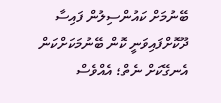ބޭނުމަށް ކައުންސިލުން ފައިސާ ދޫކޮށްފައިވަނީ ކޮން ބޭނުމަކަށްކަން އެނގޭކަށް ނެތް؛ އެއްވެސް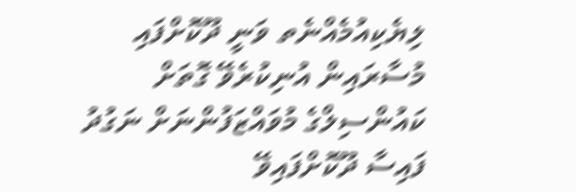ލިޔެކިއުމެއްނެތ ވަނީ ދޫކޮށްފައި
މުސާރައިން އުނިކުރެވޭ ގޮތަށް ކައުންސިލްގެ މުވައްޒަފުންނަށް ނަގުދު ފައިސާ ދޫކޮށްފައިވޭ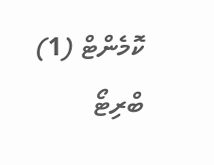ކޮމެންޓް (1)
ބްރިޓޯ